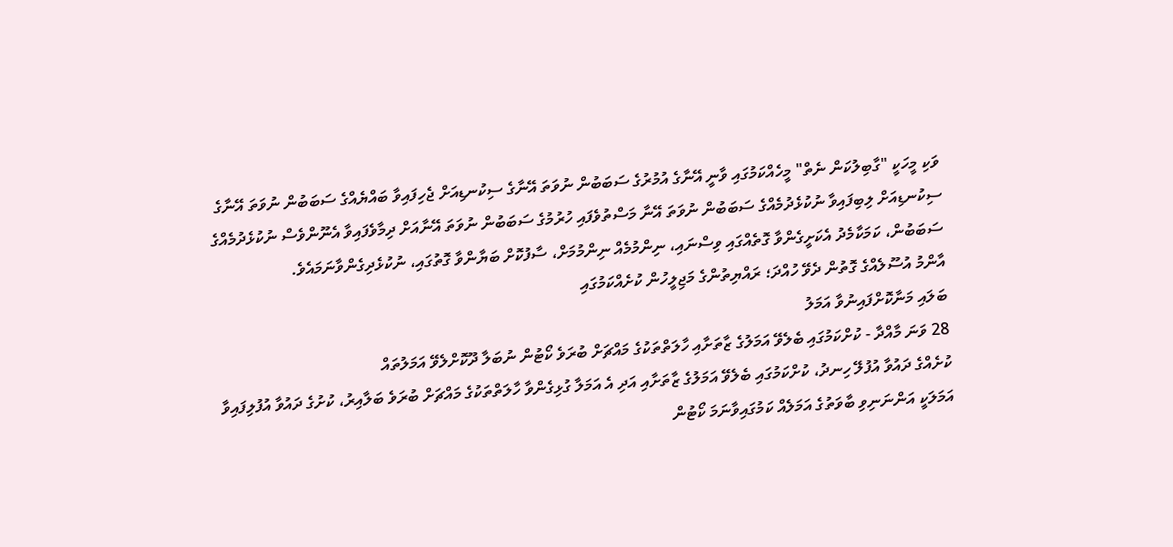ވަކި މީހަކީ "ގާބިލުކަން ނެތް" މީހެއްކަމުގައި ވާނީ އޭނާގެ އުމުރުގެ ސަބަބުން ނުވަތަ އޭނާގެ ސިކުނޑިއަށް ޖެހިފައިވާ ބައްޔެއްގެ ސަބަބުން ނުވަތަ އޭނާގެ ސިކުނޑިއަށް ލިބިފައިވާ ނުކުޅެދުމެއްގެ ސަބަބުން ނުވަތަ އޭނާ މަސްތުވެފައި ހުރުމުގެ ސަބަބުން ނުވަތަ އޭނާއަށް ދިމާވެފައިވާ އެނޫންވެސް ނުކުޅެދުމެއްގެ ސަބަބުން، ކަމަކާމެދު އެކަށީގެންވާ ގޮތެއްގައި ވިސްނައި، ނިންމުމެއް ނިންމުމަށް، ސާފުކޮށް ބަޔާންވާ ގޮތުގައި، ނުކުޅެދިގެންވާނަމައެވެ.
އާންމު އުސޫލެއްގެ ގޮތުން ދެވޭ ހުއްދަ؛ ރައްޔިތުންގެ މަޖިލީހުން ކުށެއްކަމުގައި
ބަލައި މަނާކޮށްފައިނުވާ އަމަލު
28 ވަނަ މާއްދާ - ކުށްކަމުގައި ބެލެވޭ އަމަލުގެ ޒާތަށާއި ހާލަތްތަކުގެ މައްޗަށް ބުރަވެ ކޯޓުން ނުބަލާ ދޫކޮށްލެވޭ އަމަލުތައް
ކުށެއްގެ ދައުވާ އުފުލޭ ހިނދު، ކުށްކަމުގައި ބެލެވޭ އަމަލުގެ ޒާތަށާއި އަދި އެ އަމަލާ ގުޅިގެންވާ ހާލަތްތަކުގެ މައްޗަށް ބުރަވެ ބަލާއިރު، ކުށުގެ ދައުވާ އުފުލިފައިވާ އަމަލަކީ އަންނަނިވި ބާވަތުގެ އަމަލެއް ކަމުގައިވާނަމަ ކޯޓުން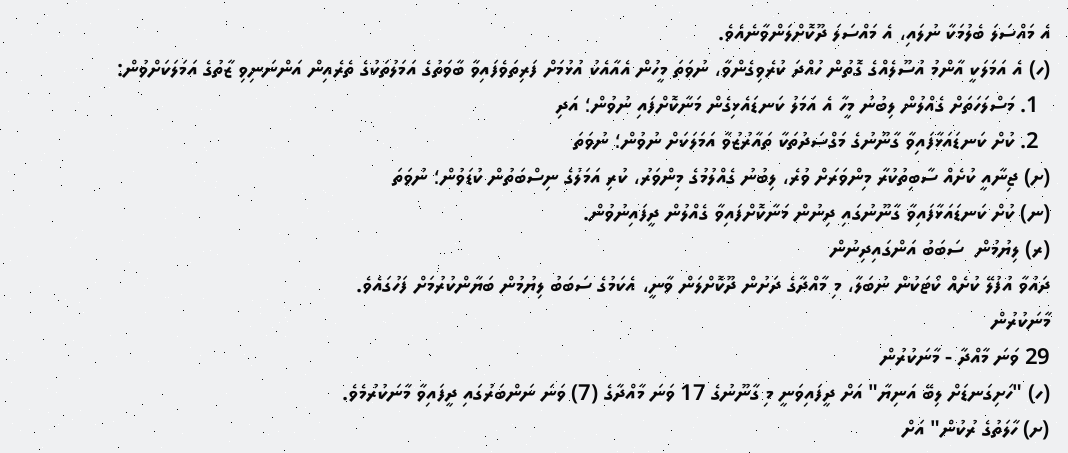އެ މައްސަލަ ބެލުމަކާ ނުލައި، އެ މައްސަލަ ދޫކޮށްލަންވާނެއެވެ.
(ހ) އެ އަމަލަކީ އާންމު އުސޫލެއްގެ ގޮތުން ހުއްދަ ކުރެވިގެންވާ، ނުވަތަ މީހުން އެއާއެކު އުޅުމަށް ފަރިތަވެފައިވާ ބާވަތުގެ އަމަލުތަކުގެ ތެރެއިން އަންނަނިވި ޒާތުގެ އަމަލަކަށްވުން:
  1. މަސްލަހަތަށް ގެއްލުން ލިބުނު މީހާ އެ އަމަލު ކަނޑައެޅިގެން މަނާކޮށްފައި ނުވުން؛ އަދި
  2. ކުށް ކަނޑައަޅާފައިވާ ގާނޫނުގެ މަގްސަދުތަކާ ތައާރުޒުވާ އަމަލަކަށް ނުވުން؛ ނުވަތަ
(ށ) ޖިނާއީ ކުށެއް ސާބިތުކުރާ މިންވަރަށް ވުރެ، ލިބުނު ގެއްލުމުގެ މިންވަރު، ކުރި އަމަލުގެ ނިސްބަތުން ކުޑަވުން؛ ނުވަތަ
(ނ) ކުށް ކަނޑައަޅާފައިވާ ގާނޫނުގައި ދިނުން މަނާކޮށްފައިވާ ގެއްލުން ދީފައިނުވުން.
(ރ) ލިޔުމުން  ސަބަބު އަންގައިދިނުން
ދައުވާ އުފުލޭ ކުށެއް ކޯޓަކުން ނުބަލާ، މި މާއްދާގެ ދަށުން ދޫކޮށްލަން ވާނީ، އެކަމުގެ ސަބަބު ލިޔުމުން ބަޔާންކުރުމަށް ފަހުގައެވެ.
މާނަކުރުން
29 ވަނަ މާއްދާ - މާނަކުރުން
(ހ) "ހަށިގަނޑަށް ލިބޭ އަނިޔާ" އަށް ދީފައިވަނީ މި ގާނޫނުގެ 17 ވަނަ މާއްދާގެ (7) ވަނަ ނަންބަރުގައި ދީފައިވާ މާނަކުރުމެވެ.
(ށ) ހާލަތުގެ ރުކުން" އަށް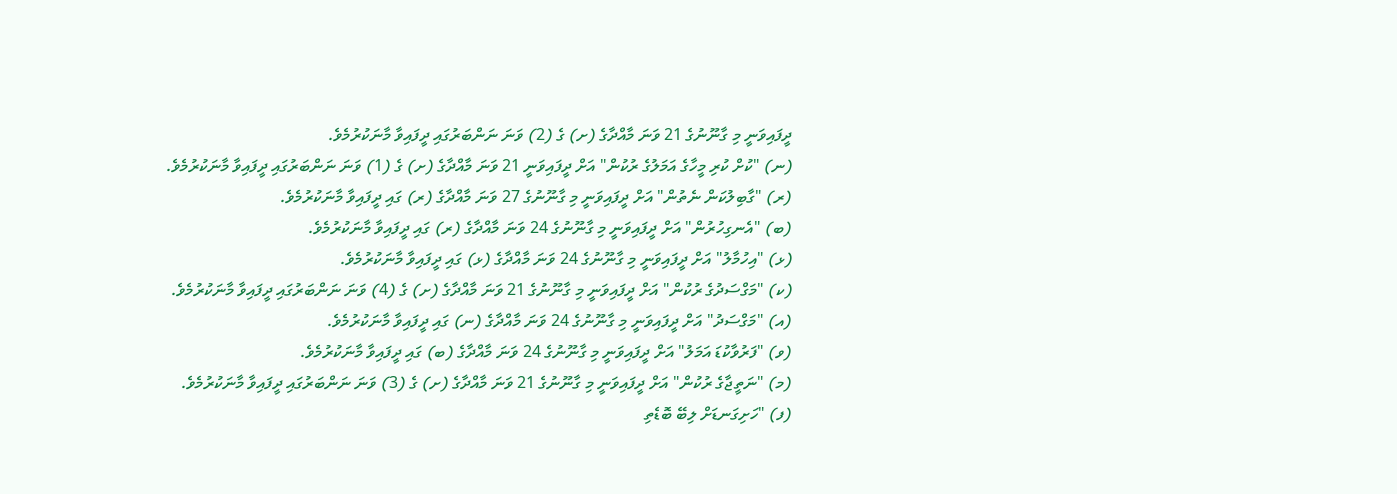ދީފައިވަނީ މި ގާނޫނުގެ 21 ވަނަ މާއްދާގެ (ށ) ގެ (2) ވަނަ ނަންބަރުގައި ދީފައިވާ މާނަކުރުމެވެ.
(ނ) "ކުށް ކުރި މީހާގެ އަމަލުގެ ރުކުން" އަށް ދީފައިވަނީ 21 ވަނަ މާއްދާގެ (ށ) ގެ (1) ވަނަ ނަންބަރުގައި ދީފައިވާ މާނަކުރުމެވެ.
(ރ) "ގާބިލުކަން ނެތުން" އަށް ދީފައިވަނީ މި ގާނޫނުގެ 27 ވަނަ މާއްދާގެ (ރ) ގައި ދީފައިވާ މާނަކުރުމެވެ.
(ބ) "އެނގިހުރުން" އަށް ދީފައިވަނީ މި ގާނޫނުގެ 24 ވަނަ މާއްދާގެ (ރ) ގައި ދީފައިވާ މާނަކުރުމެވެ.
(ޅ) "އިހުމާލު" އަށް ދީފައިވަނީ މި ގާނޫނުގެ 24 ވަނަ މާއްދާގެ (ޅ) ގައި ދީފައިވާ މާނަކުރުމެވެ.
(ކ) "މަގްސަދުގެ ރުކުން" އަށް ދީފައިވަނީ މި ގާނޫނުގެ 21 ވަނަ މާއްދާގެ (ށ) ގެ (4) ވަނަ ނަންބަރުގައި ދީފައިވާ މާނަކުރުމެވެ.
(އ) "މަގްސަދު" އަށް ދީފައިވަނީ މި ގާނޫނުގެ 24 ވަނަ މާއްދާގެ (ނ) ގައި ދީފައިވާ މާނަކުރުމެވެ.
(ވ) "ފަރުވާކުޑަ އަމަލު" އަށް ދީފައިވަނީ މި ގާނޫނުގެ 24 ވަނަ މާއްދާގެ (ބ) ގައި ދީފައިވާ މާނަކުރުމެވެ.
(މ) "ނަތީޖާގެ ރުކުން" އަށް ދީފައިވަނީ މި ގާނޫނުގެ 21 ވަނަ މާއްދާގެ (ށ) ގެ (3) ވަނަ ނަންބަރުގައި ދީފައިވާ މާނަކުރުމެވެ.
(ފ) "ހަށިގަނޑަށް ލިބޭ ބޮޑެތި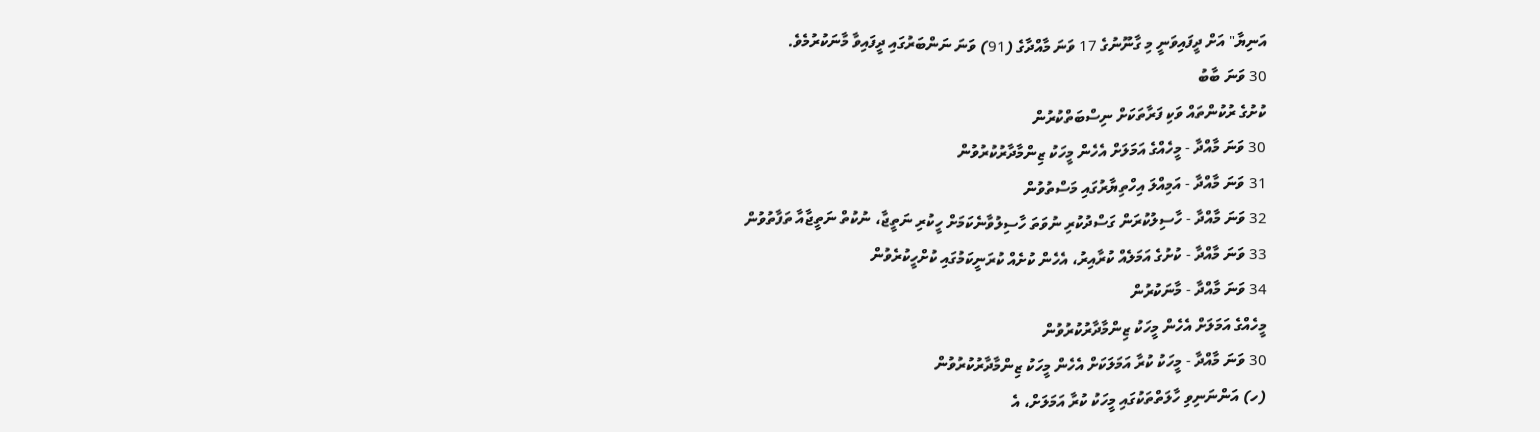އަނިޔާ" އަށް ދީފައިވަނީ މި ގާނޫނުގެ 17 ވަނަ މާއްދާގެ (91) ވަނަ ނަންބަރުގައި ދީފައިވާ މާނަކުރުމެވެ.
30 ވަނަ ބާބު
ކުށުގެ ރުކުންތައް ވަކި ފަރާތަކަށް ނިސްބަތްކުރުން
30 ވަނަ މާއްދާ - މީހެއްގެ އަމަލަށް އެހެން މީހަކު ޒިންމާދާރުކުރުވުން
31 ވަނަ މާއްދާ - އަމިއްލަ އިހްތިޔާރުގައި މަސްތުވުން
32 ވަނަ މާއްދާ - ހާސިލުކުރަން ގަސްދުކުރި ނުވަތަ ހާސިލުވާނެކަމަށް ހީކުރި ނަތީޖާ، ނުކުތް ނަތީޖާއާ ތަފާތުވުން
33 ވަނަ މާއްދާ - ކުށުގެ އަމަލެއް ކުރާއިރު، އެހެން ކުށެއް ކުރަނީކަމުގައި ކުށްހީކުރެވުން
34 ވަނަ މާއްދާ - މާނަކުރުން
މީހެއްގެ އަމަލަށް އެހެން މީހަކު ޒިންމާދާރުކުރުވުން
30 ވަނަ މާއްދާ - މީހަކު ކުރާ އަމަލަކަށް އެހެން މީހަކު ޒިންމާދާރުކުރުވުން
(ހ) އަންނަނިވި ހާލަތްތަކުގައި މީހަކު ކުރާ އަމަލަށް، އެ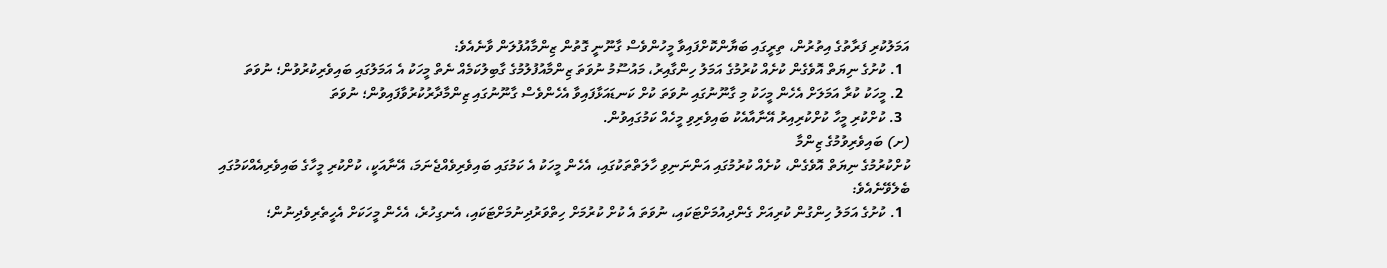އަމަލުކުރި ފަރާތުގެ އިތުރުން، ތިރީގައި ބަޔާންކޮށްފައިވާ މީހުންވެސް ގާނޫނީ ގޮތުން ޒިންމާއުފުލަން ވާނެއެވެ:
  1. ކުށުގެ ނިޔަތް އޮވެގެން ކުށެއް ކުރުމުގެ އަމަލު ހިންގާއިރު، މައުސޫމު ނުވަތަ ޒިންމާއުފުލުމުގެ ގާބިލުކަމެއް ނެތް މީހަކު އެ އަމަލުގައި ބައިވެރިކުރުވުން؛ ނުވަތަ
  2. މީހަކު ކުރާ އަމަލަށް އެހެން މީހަކު މި ގާނޫނުގައި ނުވަތަ ކުށް ކަނޑައަޅާފައިވާ އެހެންވެސް ގާނޫނުގައި ޒިންމާދާރުކުރުވާފައިވުން؛ ނުވަތަ
  3. ކުށްކުރި މީހާ ކުށްކުރިއިރު އޭނާއާއެކު ބައިވެރިވި މީހެއް ކަމުގައިވުން.
(ށ) ބައިވެރިވުމުގެ ޒިންމާ
ކުށްކުރުމުގެ ނިޔަތް އޮވެގެން، ކުށެއް ކުރުމުގައި އަންނަނިވި ހާލަތްތަކުގައި، އެހެން މީހަކު އެ ކަމުގައި ބައިވެރިވެއްޖެނަމަ، އޭނާއަކީ، ކުށްކުރި މީހާގެ ބައިވެރިއެއްކަމުގައި ބެލެވޭނެއެވެ:
  1. ކުށުގެ އަމަލު ހިންގުން ކުރިއަށް ގެންދިއުމަށްޓަކައި، ނުވަތަ އެ ކުށް ކުރުމަށް ހިތްވަރުދިނުމަށްޓަކައި، އެނގިހުރެ، އެހެން މީހަކަށް އެހީތެރިވެދިނުން؛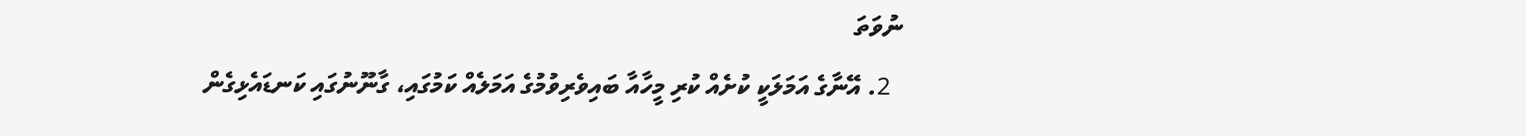ނުވަތަ
  2. އޭނާގެ އަމަލަކީ ކުށެއް ކުރި މީހާއާ ބައިވެރިވުމުގެ އަމަލެއް ކަމުގައި، ގާނޫނުގައި ކަނޑައެޅިގެން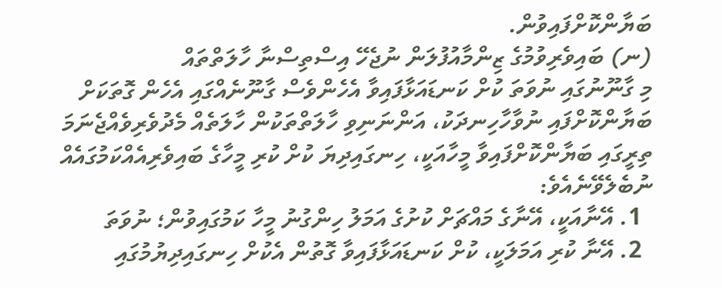ބަޔާންކޮށްފައިވުން.
(ނ) ބައިވެރިވުމުގެ ޒިންމާއުފުލަން ނުޖެހޭ އިސްތިސްނާ ހާލަތްތައް
މި ގާނޫނުގައި ނުވަތަ ކުށް ކަނޑައަޅާފައިވާ އެހެންވެސް ގާނޫނެއްގައި އެހެން ގޮތަކަށް ބަޔާންކޮށްފައި ނުވާހާހިނދަކު، އަންނަނިވި ހާލަތްތަކުން ހާލަތެއް މެދުވެރިވެއްޖެނަމަ ތިރީގައި ބަޔާންކޮށްފައިވާ މީހާއަކީ، ހިނގައިދިޔަ ކުށް ކުރި މީހާގެ ބައިވެރިއެއްކަމުގައެއް ނުބެލެވޭނެއެވެ:
  1. އޭނާއަކީ، އޭނާގެ މައްޗަށް ކުށުގެ އަމަލު ހިންގުނު މީހާ ކަމުގައިވުން؛ ނުވަތަ
  2. އޭނާ ކުރި އަމަލަކީ، ކުށް ކަނޑައަޅާފައިވާ ގޮތުން އެކުށް ހިނގައިދިޔުމުގައި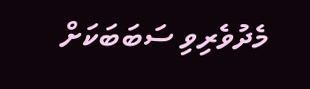މެދުވެރިވި ސަބަބަކަށް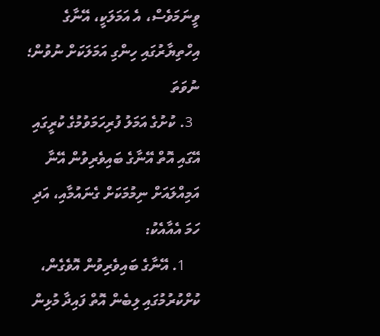ވީނަމަވެސް، އެ އަމަލަކީ، އޭނާގެ އިހްތިޔާރުގައި ހިންގި އަމަލަކަށް ނުވުން؛ ނުވަތަ
  3. ކުށުގެ އަމަލު ފުރިހަމަވުމުގެ ކުރީގައި އޭގައި އޮތް އޭނާގެ ބައިވެރިވުން އޭނާ އަމިއްލައަށް ނިމުމަކަށް ގެނައުމާއި، އަދި ހަމަ އެއާއެކު:
    1. އޭނާގެ ބައިވެރިވުން އޮވެގެން، ކުށްކުރުމުގައި ލިބެން އޮތް ފައިދާ މުޅިން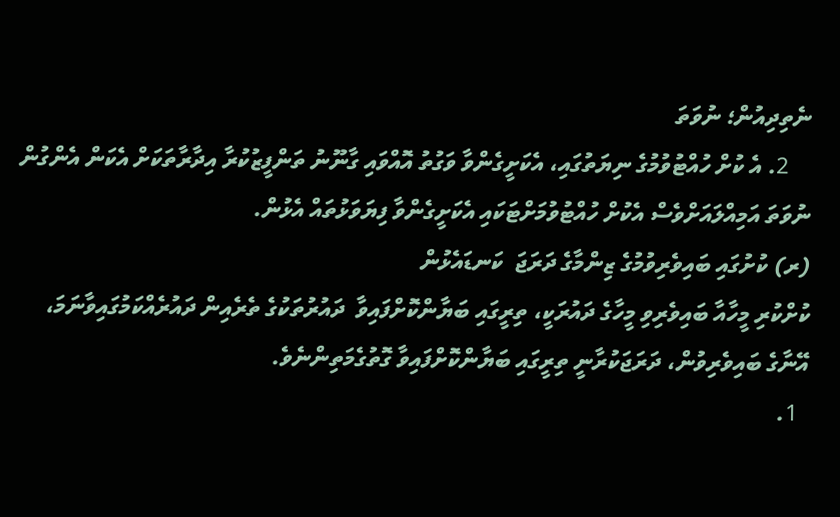ނެތިދިއުން؛ ނުވަތަ
    2. އެ ކުށް ހުއްޓުވުމުގެ ނިޔަތުގައި، އެކަށީގެންވާ ވަގުތު އޮއްވައި ގާނޫނު ތަންފީޒުކުރާ އިދާރާތަކަށް އެކަން އެންގުން ނުވަތަ އަމިއްލައަށްވެސް އެކުށް ހުއްޓުވުމަށްޓަކައި އެކަށީގެންވާ ފިޔަވަޅުތައް އެޅުން.
(ރ) ކުށުގައި ބައިވެރިވުމުގެ ޒިންމާގެ ދަރަޖަ  ކަނޑައެޅުން
ކުށްކުރި މީހާއާ ބައިވެރިވި މީހާގެ ދައުރަކީ، ތިރީގައި ބަޔާންކޮށްފައިވާ  ދައުރުތަކުގެ ތެރެއިން ދައުރެއްކަމުގައިވާނަމަ، އޭނާގެ ބައިވެރިވުން، ދަރަޖަކުރާނީ ތިރީގައި ބަޔާންކޮށްފައިވާ ގޮތުގެމަތިންނެވެ.
  1.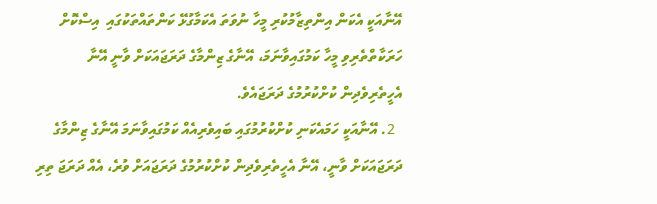އޭނާއަކީ އެކަން އިންތިޒާމުކުރި މީހާ ނުވަތަ އެކަމާގުޅޭ ކަންތައްތަކުގައި  އިސްކޮށް ހަރަކާތްތެރިވި މީހާ ކަމުގައިވާނަމަ، އޭނާގެ ޒިންމާގެ ދަރަޖައަކަށް ވާނީ އޭނާ އެހީތެރިވެދިން ކުށްކުރުމުގެ ދަރަޖައެވެ.
  2. އޭނާއަކީ ހަމައެކަނި ކުށްކުރުމުގައި ބައިވެރިއެއް ކަމުގައިވާނަމަ އޭނާގެ ޒިންމާގެ ދަރަޖައަކަށް ވާނީ، އޭނާ އެހީތެރިވެދިން ކުށްކުރުމުގެ ދަރަޖައަށް ވުރެ، އެއް ދަރަޖަ ތިރި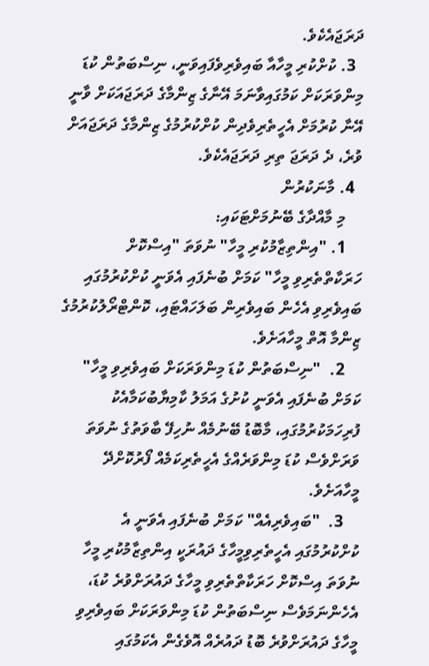ދަރަޖައެކެވެ.
  3. ކުށްކުރި މީހާއާ ބައިވެރިވެފައިވަނީ، ނިސްބަތުން ކުޑަ މިންވަރަކަށް ކަމުގައިވާނަމަ އޭނާގެ ޒިންމާގެ ދަރަޖައަކަށް ވާނީ އޭނާ ކުރުމަށް އެހީތެރިވެދިން ކުށްކުރުމުގެ ޒިންމާގެ ދަރަޖައަށް ވުރެ، ދެ ދަރަޖަ ތިރި ދަރަޖައެކެވެ.
  4. މާނަކުރުން
    މި މާއްދާގެ ބޭނުމަށްޓަކައި:
    1. "އިންތިޒާމުކުރި މީހާ" ނުވަތަ "އިސްކޮށް ހަރަކާތްތެރިވި މީހާ" ކަމަށް ބުނެފައި އެވަނީ ކުށްކުރުމުގައި ބައިވެރިވި އެހެން ބައިވެރިން ބަލަހައްޓައި، ކޮންޓްރޯލުކުރުމުގެ ޒިންމާ އޮތް މީހާއަށެވެ.
    2.  "ނިސްބަތުން ކުޑަ މިންވަރަކަށް ބައިވެރިވި މީހާ" ކަމަށް ބުނެފައި އެވަނީ ކުށުގެ އަމަލު ކާމިޔާބުކަމާއެކު ފުރިހަމަކުރުމުގައި، މާބޮޑު ބޭނުމެއް ނުހިފޭ ބާވަތުގެ ނުވަތަ ވަރަށްވެސް ކުޑަ މިންވަރެއްގެ އެހީތެރިކަމެއް ފޯރުކޮށްދޭ މީހާއަށެވެ.
    3.  "ބައިވެރިއެއް" ކަމަށް ބުނެފައި އެވަނީ އެ ކުށްކުރުމުގައި އެހީތެރިވިމީހާގެ ދައުރަކީ އިންތިޒާމުކުރި މީހާ ނުވަތަ އިސްކޮށް ހަރަކާތްތެރިވި މީހާގެ ދައުރަށްވުރެ ކުޑަ، އެހެންނަމަވެސް ނިސްބަތުން ކުޑަ މިންވަރަކަށް ބައިވެރިވި މީހާގެ ދައުރަށްވުރެ ބޮޑު ދައުރެއް އޮވެގެން އެކަމުގައި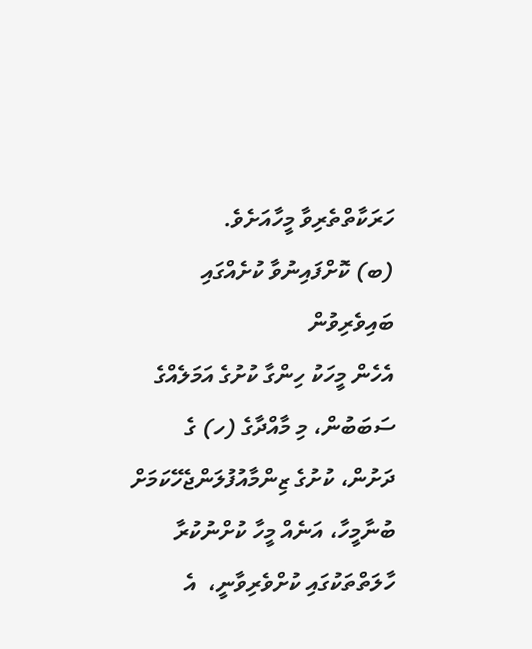ހަރަކާތްތެރިވާ މީހާއަށެވެ.
(ބ) ކޮށްފައިނުވާ ކުށެއްގައި ބައިވެރިވުން
އެހެން މީހަކު ހިންގާ ކުށުގެ އަމަލެއްގެ ސަބަބުން، މި މާއްދާގެ (ހ) ގެ ދަށުން، ކުށުގެ ޒިންމާއުފުލަންޖެހޭކަމަށް ބުނާމީހާ، އަނެއް މީހާ ކުށްނުކުރާ ހާލަތްތަކުގައި ކުށްވެރިވާނީ،  އެ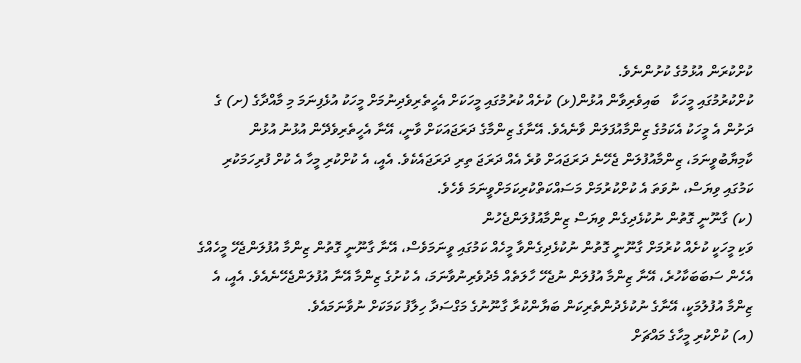ކުށްކުރަން އުޅުމުގެ ކުށުންނެވެ.
ކުށްކުރުމުގައި މީހަކާ   ބައިވެރިވާން އުޅުން(ޅ) ކުށެއް ކުރުމުގައި މީހަކަށް އެހީތެރިވެދިނުމަށް މީހަކު އުޅެފިނަމަ މި މާއްދާގެ (ށ) ގެ ދަށުން އެ މީހަކު އެކަމުގެ ޒިންމާއުފަލަން ވާނެއެވެ. އޭނާގެ ޒިންމާގެ ދަރަޖައަކަށް ވާނީ، އޭނާ އެހީތެރިވެދޭން އުޅުނު އުޅުން ކާމިޔާބުވީނަމަ، ޒިންމާއުފުލަން ޖެހޭނެ ދަރަޖައަށް ވުރެ އެއް ދަރަޖަ ތިރި ދަރަޖައެކެވެ. އެއީ، އެ ކުށްކުރި މީހާ އެ ކުށް ފުރިހަމަކުރި ކަމުގައި ވިޔަސް، ނުވަތަ އެ ކުށްކުރުމަށް މަސައްކަތްކުރިކަމަށްވީނަމަ ވެހެވެ.
(ކ) ގާނޫނީ ގޮތުން ނުކުޅެދިގެން ވިޔަސް ޒިންމާއުފުލަންޖެހުން
ވަކި މީހަކީ ކުށެއް ކުރުމަށް ގާނޫނީ ގޮތުން ނުކުޅެދިގެންވާ މީހެއް ކަމުގައި ވީނަމަވެސް، އޭނާ ގާނޫނީ ގޮތުން ޒިންމާ އުފުލަންޖެހޭ މީހެއްގެ އެހެން ސަބަބަކާހުރެ، އޭނާ ޒިންމާ އުފުލަން ނުޖެހޭ ހާލަތެއް މެދުވެރިނުވާނަމަ، އެ ކުށުގެ ޒިންމާ އޭނާ އުފުލަންޖެހޭނެއެވެ. އެއީ، އެ ޒިންމާ އުފުލުމަކީ، އޭނާގެ ނުކުޅެދުންތެރިކަން ބަޔާންކުރާ ގާނޫނުގެ މަގްސަދާ ހިލާފު ކަމަކަށް ނުވާނަމައެވެ.
(އ) ކުށްކުރި މީހާގެ މައްޗަށް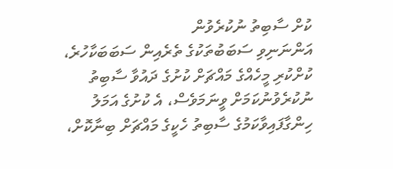ކުށް ސާބިތު ނުކުރެވުން
އަންނަނިވި ސަބަބުތަކުގެ ތެރެއިން ސަބަބަކާހުރެ، ކުށްކުރި މީހެއްގެ މައްޗަށް ކުށުގެ ދައުވާ ސާބިތު ނުކުރެވުނުކަމަށް ވީނަމަވެސް، އެ ކުށުގެ އަމަލު ހިންގާފައިވާކަމުގެ ސާބިތު ހެކީގެ މައްޗަށް ބިނާކޮށް،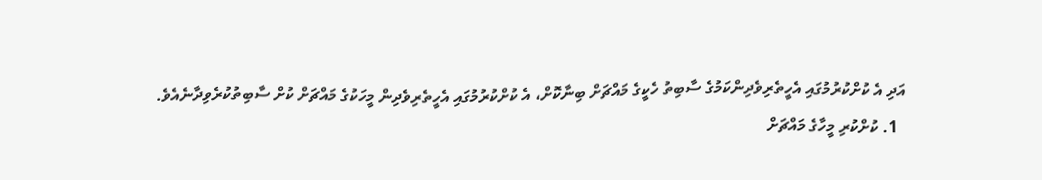އަދި އެ ކުށްކުރުމުގައި އެހީތެރިވެދިންކަމުގެ ސާބިތު ހެކީގެ މައްޗަށް ބިނާކޮށް، އެ ކުށްކުރުމުގައި އެހީތެރިވެދިން މީހަކުގެ މައްޗަށް ކުށް ސާބިތުކުރެވިދާނެއެވެ.
  1. ކުށްކުރި މީހާގެ މައްޗަށް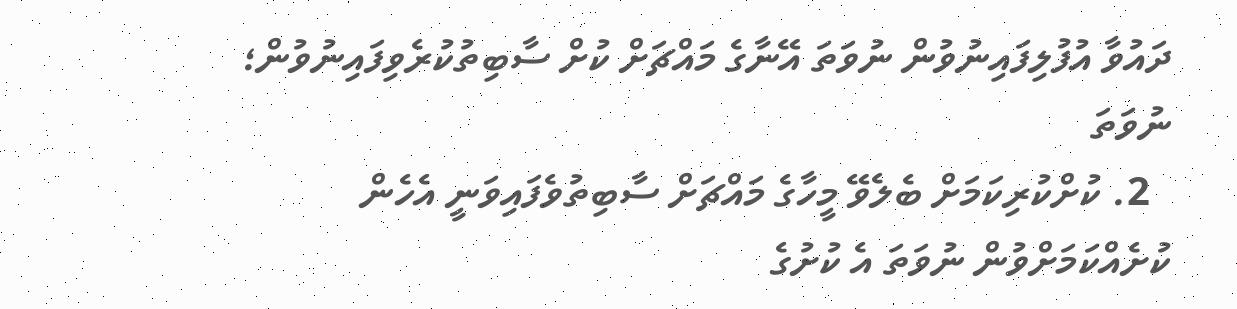ދައުވާ އުފުލިފައިނުވުން ނުވަތަ އޭނާގެ މައްޗަށް ކުށް ސާބިތުކުރެވިފައިނުވުން؛ ނުވަތަ
  2. ކުށްކުރިކަމަށް ބެލެވޭ މީހާގެ މައްޗަށް ސާބިތުވެފައިވަނީ އެހެން ކުށެއްކަމަށްވުން ނުވަތަ އެ ކުށުގެ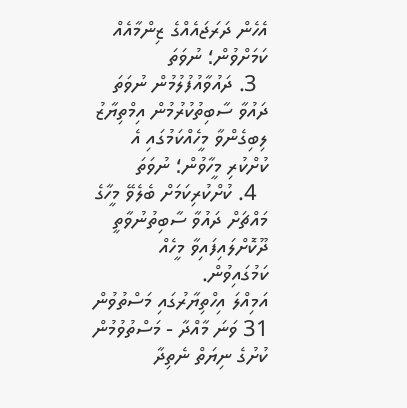އެހެން ދަރަޖައެއްގެ ޒިންމާއެއް ކަމަށްވުން؛ ނުވަތަ
  3. ދައުވާއުފުލުމުން ނުވަތަ ދައުވާ ސާބިތުކުރުމުން އިމްތިޔާޒު ލިބިގެންވާ މީހެއްކަމުގައި އެ ކުށްކުރި މީހާވުން؛ ނުވަތަ
  4. ކުށްކުރިކަމަށް ބެލެވޭ މީހާގެ މައްޗަށް ދައުވާ ސާބިތުނުވާތީ ދޫކޮށްލައިފައިވާ މީހެއް ކަމުގައިވުން.
އަމިއްލަ އިހްތިޔާރުގައި މަސްތުވުން
31 ވަނަ މާއްދާ - މަސްތުވުމުން ކުށުގެ ނިޔަތް ނެތިދާ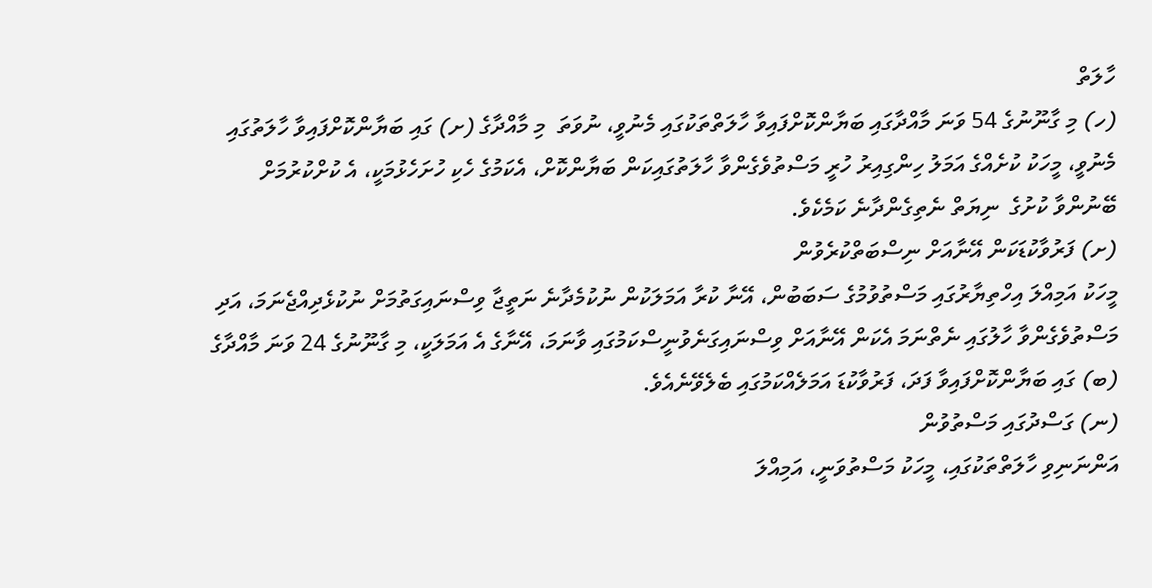ހާލަތް
(ހ) މި ގާނޫނުގެ 54 ވަނަ މާއްދާގައި ބަޔާންކޮށްފައިވާ ހާލަތްތަކުގައި މެނުވީ، ނުވަތަ  މި މާއްދާގެ (ށ) ގައި ބަޔާންކޮށްފައިވާ ހާލަތުގައި މެނުވީ، މީހަކު ކުށެއްގެ އަމަލު ހިންގިއިރު ހުރީ މަސްތުވެގެންވާ ހާލަތުގައިކަން ބަޔާންކޮށް، އެކަމުގެ ހެކި ހުށަހެޅުމަކީ، އެ ކުށްކުރުމަށް ބޭނުންވާ ކުށުގެ  ނިޔަތް ނެތިގެންދާނެ ކަމެކެވެ.
(ށ) ފަރުވާކުޑަކަން އޭނާއަށް ނިސްބަތްކުރެވުން
މީހަކު އަމިއްލަ އިހްތިޔާރުގައި މަސްތުވުމުގެ ސަބަބުން، އޭނާ ކުރާ އަމަލަކުން ނުކުމެދާނެ ނަތީޖާ ވިސްނައިގަތުމަށް ނުކުޅެދިއްޖެނަމަ، އަދި މަސްތުވެގެންވާ ހާލުގައި ނެތްނަމަ އެކަން އޭނާއަށް ވިސްނައިގަނެވުނީސްކަމުގައި ވާނަމަ، އޭނާގެ އެ އަމަލަކީ، މި ގާނޫނުގެ 24 ވަނަ މާއްދާގެ (ބ) ގައި ބަޔާންކޮށްފައިވާ ފަދަ، ފަރުވާކުޑަ އަމަލެއްކަމުގައި ބެލެވޭނެއެވެ.
(ނ) ގަސްދުގައި މަސްތުވުން
އަންނަނިވި ހާލަތްތަކުގައި، މީހަކު މަސްތުވަނީ، އަމިއްލަ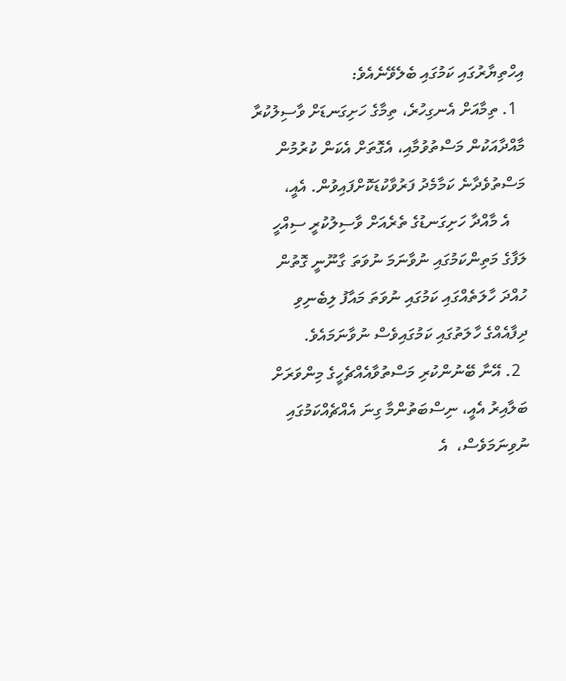އިހްތިޔާރުގައި ކަމުގައި ބެލެވޭނެއެވެ:
  1. ތިމާއަށް އެނގިހުރެ، ތިމާގެ ހަށިގަނޑަށް ވާސިލުކުރާ މާއްދާއަކުން މަސްތުވުމާއި، އެގޮތަށް އެކަން ކުރުމުން މަސްތުވެދާނެ ކަމާމެދު ފަރުވާކުޑަކޮށްފައިވުން. އެއީ،
    އެ މާއްދާ ހަށިގަނޑުގެ ތެރެއަށް ވާސިލުކުރީ ސިއްހީ ލަފާގެ މަތިންކަމުގައި ނުވާނަމަ ނުވަތަ ގާނޫނީ ގޮތުން ހުއްދަ ހާލަތެއްގައި ކަމުގައި ނުވަތަ މައާފު ލިބެނިވި ދިފާއެއްގެ ހާލަތުގައި ކަމުގައިވެސް ނުވާނަމައެވެ.
  2. އޭނާ ބޭނުންކުރި މަސްތުވާއެއްޗެހީގެ މިންވަރަށް ބަލާއިރު އެއީ، ނިސްބަތުންމާ ގިނަ އެއްޗެއްކަމުގައި ނުވިނަމަވެސް،  އެ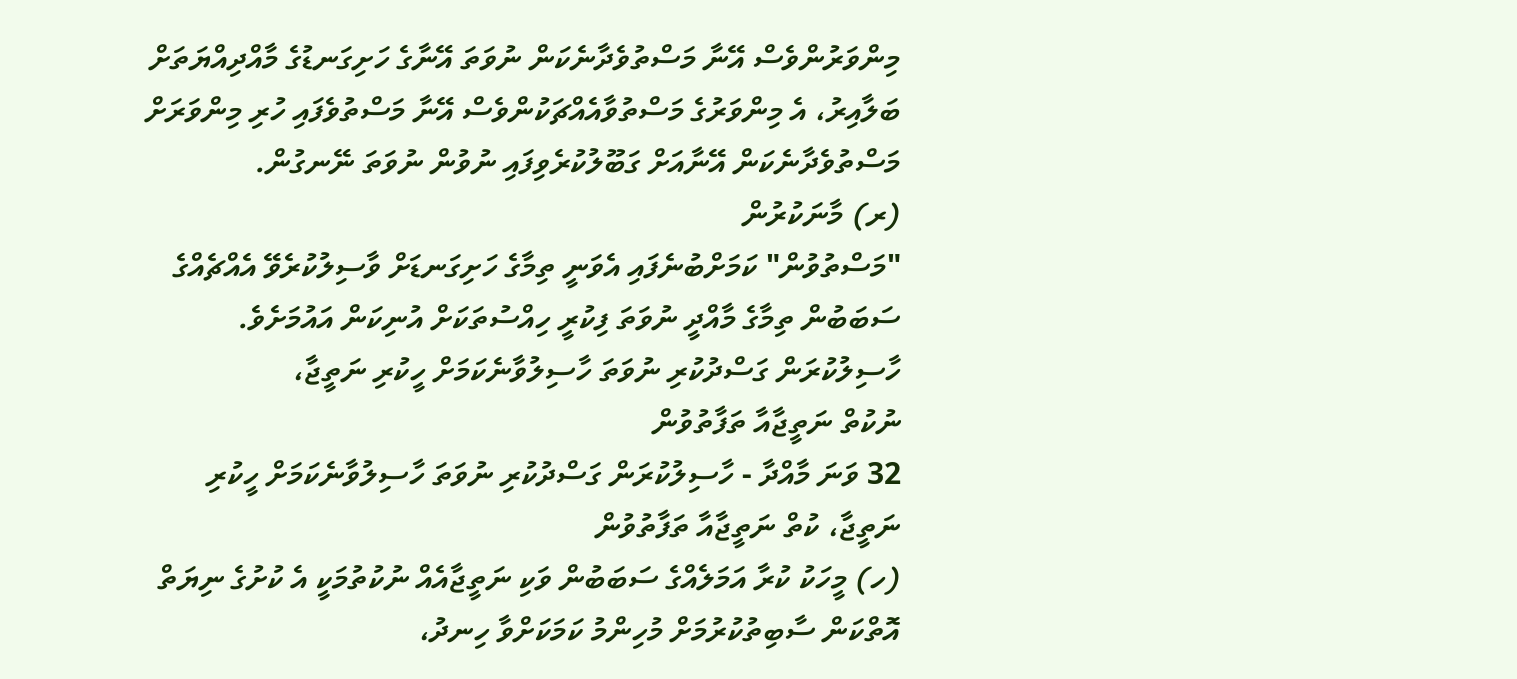މިންވަރުންވެސް އޭނާ މަސްތުވެދާނެކަން ނުވަތަ އޭނާގެ ހަށިގަނޑުގެ މާއްދިއްޔަތަށް ބަލާއިރު، އެ މިންވަރުގެ މަސްތުވާއެއްޗަކުންވެސް އޭނާ މަސްތުވެފައި ހުރި މިންވަރަށް މަސްތުވެދާނެކަން އޭނާއަށް ގަބޫލުކުރެވިފައި ނުވުން ނުވަތަ ނޭނގުން.
(ރ) މާނަކުރުން
"މަސްތުވުން" ކަމަށްބުނެފައި އެވަނީ ތިމާގެ ހަށިގަނޑަށް ވާސިލުކުރެވޭ އެއްޗެއްގެ ސަބަބުން ތިމާގެ މާއްދީ ނުވަތަ ފިކުރީ ހިއްސުތަކަށް އުނިކަން އައުމަށެވެ.
ހާސިލުކުރަން ގަސްދުކުރި ނުވަތަ ހާސިލުވާނެކަމަށް ހީކުރި ނަތީޖާ،
ނުކުތް ނަތީޖާއާ ތަފާތުވުން
32 ވަނަ މާއްދާ - ހާސިލުކުރަން ގަސްދުކުރި ނުވަތަ ހާސިލުވާނެކަމަށް ހީކުރި ނަތީޖާ، ކުތް ނަތީޖާއާ ތަފާތުވުން
(ހ) މީހަކު ކުރާ އަމަލެއްގެ ސަބަބުން ވަކި ނަތީޖާއެއް ނުކުތުމަކީ އެ ކުށުގެ ނިޔަތް އޮތްކަން ސާބިތުކުރުމަށް މުހިންމު ކަމަކަށްވާ ހިނދު،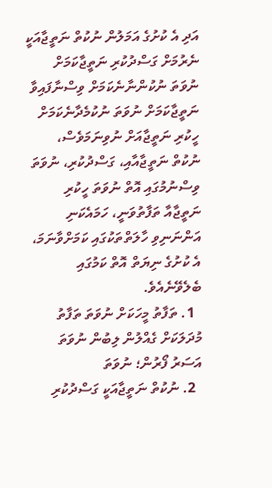އަދި އެ ކުށުގެ އަމަލުން ނުކުތް ނަތީޖާއަކީ ނެރުމަށް ގަސްދުކުރި ނަތީޖާކަމަށް ނުވަތަ ނުކުންނާނެކަމަށް ވިސްނާފައިވާ ނަތީޖާކަމަށް ނުވަތަ ނުކުމެދާނެކަމަށް ހީކުރި ނަތީޖާއަށް ނުވިނަމަވެސް، ނުކުތް ނަތީޖާއާއި، ގަސްދުކުރި، ނުވަތަ ވިސްނުމުގައި އޮތް ނުވަތަ ހީކުރި ނަތީޖާއާ ތަފާތުވަނީ، ހަމައެކަނި އަންނަނިވި ހާލަތްތަކުގައި ކަމަށްވާނަމަ، އެ ކުށުގެ ނިޔަތް އޮތް ކަމުގައި ބެލެވޭނެއެވެ.
  1. ތަފާތު މީހަކަށް ނުވަތަ ތަފާތު މުދަލަކަށް ގެއްލުން ލިބުން ނުވަތަ އަސަރު ފޯރުން؛ ނުވަތަ
  2. ނުކުތް ނަތީޖާއަކީ ގަސްދުކުރި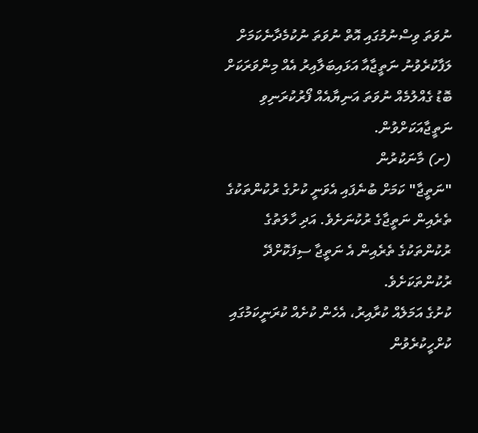ނުވަތަ ވިސްނުމުގައި އޮތް ނުވަތަ ނުކުމެދާނެކަމަށް ލަފާކުރެވުނު ނަތީޖާއާ އަޅައިބަލާއިރު އެއް މިންވަރަކަށް ބޮޑު ގެއްލުމެއް ނުވަތަ އަނިޔާއެއް ފޯރުކުރަނިވި ނަތީޖާއަކަށްވުން.
(ށ) މާނަކުރުން
"ނަތީޖާ" ކަމަށް ބުނެފައި އެވަނީ ކުށުގެ ރުކުންތަކުގެ ތެރެއިން ނަތީޖާގެ ރުކުނަށެވެ. އަދި ހާލަތުގެ ރުކުންތަކުގެ ތެރެއިން އެ ނަތީޖާ ސިފަކޮށްދޭ ރުކުންތަކަށެވެ.
ކުށުގެ އަމަލެއް ކުރާއިރު، އެހެން ކުށެއް ކުރަނީކަމުގައި ކުށްހީކުރެވުން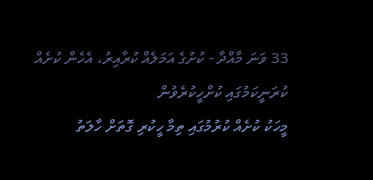33 ވަނަ މާއްދާ - ކުށުގެ އަމަލެއް ކުރާއިރު، އެހެން ކުށެއް ކުރަނީކަމުގައި ކުށްހީކުރެވުން
މީހަކު ކުށެއް ކުރުމުގައި ތިމާ ހީކުރި ގޮތަށް ހާލަތު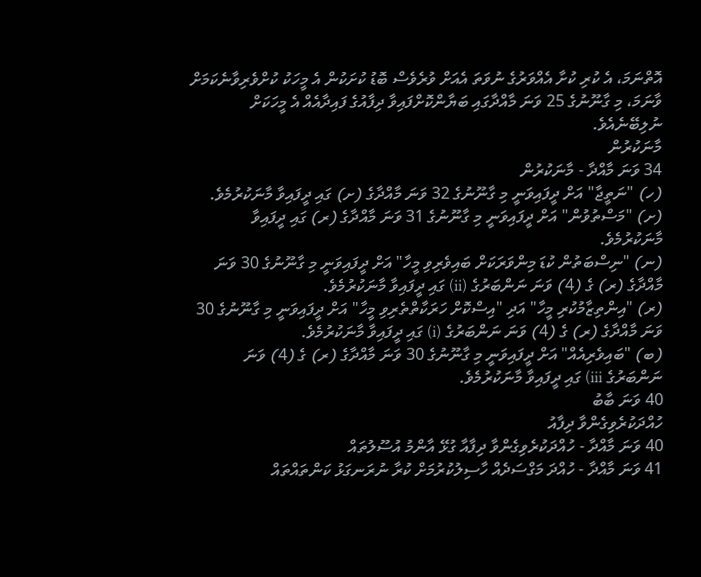އޮތްނަމަ، އެ ކުރި ކުށާ އެއްވަރުގެ ނުވަތަ އެއަށް ވުރެވެސް ބޮޑު ކުށަކުން އެ މީހަކު ކުށްވެރިވާނެކަމަށް ވާނަމަ، މި ގާނޫނުގެ 25 ވަނަ މާއްދާގައި ބަޔާންކޮށްފައިވާ ދިފާއުގެ ފައިދާއެއް އެ މީހަކަށް ނުލިބޭނެއެވެ.
މާނަކުރުން
34 ވަނަ މާއްދާ - މާނަކުރުން
(ހ) "ނަތީޖާ" އަށް ދީފައިވަނީ މި ގާނޫނުގެ 32 ވަނަ މާއްދާގެ (ށ) ގައި ދީފައިވާ މާނަކުރުމެވެ.
(ށ) "މަސްތުވުން" އަށް ދީފައިވަނީ މި ގާނޫނުގެ 31 ވަނަ މާއްދާގެ (ރ) ގައި ދީފައިވާ މާނަކުރުމެވެ.
(ނ) "ނިސްބަތުން ކުޑަ މިންވަރަކަށް ބައިވެރިވި މީހާ" އަށް ދީފައިވަނީ މި ގާނޫނުގެ 30 ވަނަ މާއްދާގެ (ރ) ގެ (4) ވަނަ ނަންބަރުގެ (ii) ގައި ދީފައިވާ މާނަކުރުމެވެ.
(ރ) "އިންތިޒާމުކުރި މީހާ" އަދި "އިސްކޮށް ހަރަކާތްތެރިވި މީހާ" އަށް ދީފައިވަނީ މި ގާނޫނުގެ 30 ވަނަ މާއްދާގެ (ރ) ގެ (4) ވަނަ ނަންބަރުގެ (i) ގައި ދީފައިވާ މާނަކުރުމެވެ.
(ބ) "ބައިވެރިއެއް" އަށް ދީފައިވަނީ މި ގާނޫނުގެ 30 ވަނަ މާއްދާގެ (ރ) ގެ (4) ވަނަ ނަންބަރުގެ iii) ގައި ދީފައިވާ މާނަކުރުމެވެ.
40 ވަނަ ބާބު
ހުއްދަކުރެވިގެންވާ ދިފާއު
40 ވަނަ މާއްދާ - ހުއްދަކުރެވިގެންވާ ދިފާއާ ގުޅޭ އާންމު އުސޫލުތައް
41 ވަނަ މާއްދާ - ހުއްދަ މަގްސަދެއް ހާސިލުކުރުމަށް ކުރާ ނުރަނގަޅު ކަންތައްތައް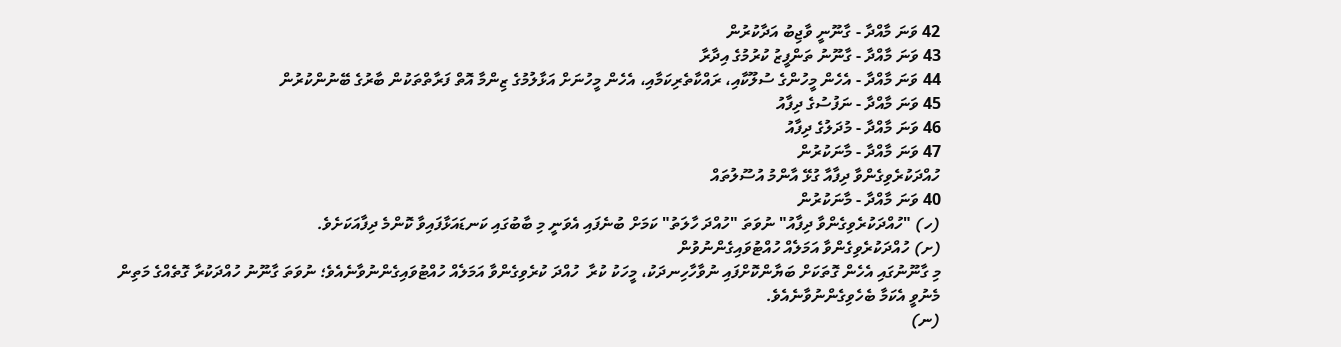42 ވަނަ މާއްދާ - ގާނޫނީ ވާޖިބު އަދާކުރުން
43 ވަނަ މާއްދާ - ގާނޫނު ތަންފީޒު ކުރުމުގެ އިދާރާ
44 ވަނަ މާއްދާ - އެހެން މީހުންގެ ސުލޫކާއި، ރައްކާތެރިކަމާއި، އެހެން މީހުނަށް އަޅާލުމުގެ ޒިންމާ އޮތް ފަރާތްތަކުން ބާރުގެ ބޭނުންކުރުން
45 ވަނަ މާއްދާ - ނަފުސުގެ ދިފާއު
46 ވަނަ މާއްދާ - މުދަލުގެ ދިފާއު
47 ވަނަ މާއްދާ - މާނަކުރުން
ހުއްދަކުރެވިގެންވާ ދިފާއާ ގުޅޭ އާންމު އުސޫލުތައް
40 ވަނަ މާއްދާ - މާނަކުރުން
(ހ) "ހުއްދަކުރެވިގެންވާ ދިފާއު" ނުވަތަ "ހުއްދަ ހާލަތު" ކަމަށް ބުނެފައި އެވަނީ މި ބާބުގައި ކަނޑައަޅާފައިވާ ކޮންމެ ދިފާއަކަށެވެ.
(ށ) ހުއްދަކުރެވިގެންވާ އަމަލެއް ހުއްޓުވައިގެންނުވުން
މި ގާނޫނުގައި އެހެން ގޮތަކަށް ބަޔާންކޮށްފައި ނުވާހާހިނދަކު، މީހަކު ކުރާ  ހުއްދަ ކުރެވިގެންވާ އަމަލެއް ހުއްޓުވައިގެންނުވާނެއެވެ؛ ނުވަތަ ގާނޫނު ހުއްދަކުރާ ގޮތެއްގެ މަތިން މެނުވީ އެކަމާ ބެހެވިގެންނުވާނެއެވެ.
(ނ)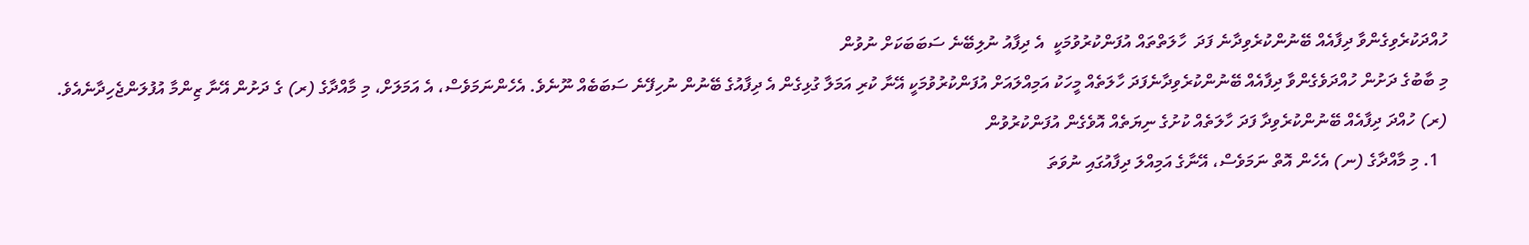ހުއްދަކުރެވިގެންވާ ދިފާއެއް ބޭނުންކުރެވިދާނެ ފަދަ  ހާލަތްތައް އުފަންކުރުވުމަކީ  އެ ދިފާއު ނުލިބޭނެ ސަބަބަކަށް ނުވުން
މި ބާބުގެ ދަށުން ހުއްދަވެގެންވާ ދިފާއެއް ބޭނުންކުރެވިދާނެފަދަ ހާލަތެއް މީހަކު އަމިއްލައަށް އުފަންކުރުވުމަކީ އޭނާ ކުރި އަމަލާ ގުޅިގެން އެ ދިފާއުގެ ބޭނުން ނުހިފޭނެ ސަބަބެއް ނޫނެވެ. އެހެންނަމަވެސް، އެ އަމަލަށް، މި މާއްދާގެ (ރ) ގެ ދަށުން އޭނާ ޒިންމާ އުފުލަންޖެހިދާނެއެވެ.
(ރ) ހުއްދަ ދިފާއެއް ބޭނުންކުރެވިދާ ފަދަ ހާލަތެއް ކުށުގެ ނިޔަތެއް އޮވެގެން އުފަންކުރުވުން
  1. މި މާއްދާގެ (ނ) އެހެން އޮތް ނަމަވެސް، އޭނާގެ އަމިއްލަ ދިފާއުގައި ނުވަތަ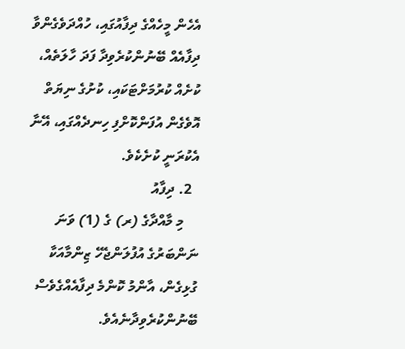އެހެން މީހެއްގެ ދިފާއުގައި، ހުއްދަވެގެންވާ ދިފާއެއް ބޭނުންކުރެވިދާ ފަދަ ހާލަތެއް، ކުށެއް ކުރުމަށްޓަކައި، ކުށުގެ ނިޔަތް އޮވެގެން އުފަންކޮށްފި ހިނދެއްގައި، އޭނާ އެކުރަނީ ކުށެކެވެ.
  2. ދިފާއު
    މި މާއްދާގެ (ރ) ގެ (1) ވަނަ ނަންބަރުގެ އުފުލަންޖެހޭ ޒިންމާއަކާ ގުޅިގެން، އާންމު ކޮންމެ ދިފާއެއްގެވެސް ބޭނުންކުރެވިދާނެއެވެ.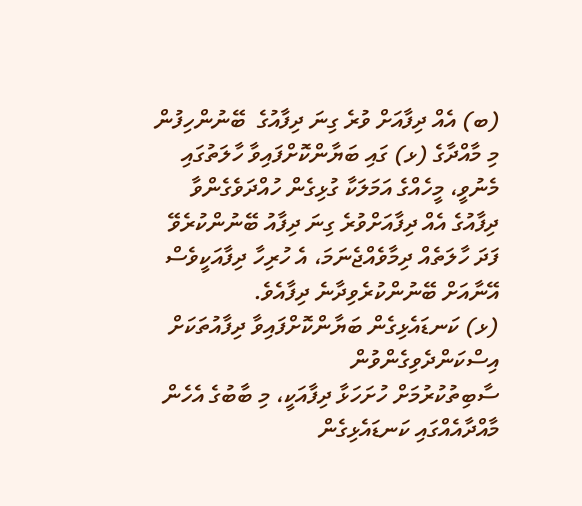(ބ) އެއް ދިފާއަށް ވުރެ ގިނަ ދިފާއުގެ  ބޭނުންހިފުން
މި މާއްދާގެ (ޅ) ގައި ބަޔާންކޮށްފައިވާ ހާލަތުގައި މެނުވީ، މީހެއްގެ އަމަލަކާ ގުޅިގެން ހުއްދަވެގެންވާ ދިފާއުގެ އެއް ދިފާއަށްވުރެ ގިނަ ދިފާއު ބޭނުންކުރެވޭ ފަދަ ހާލަތެއް ދިމާވެއްޖެނަމަ، އެ ހުރިހާ ދިފާއަކީވެސް އޭނާއަށް ބޭނުންކުރެވިދާނެ ދިފާއެވެ.
(ޅ) ކަނޑައެޅިގެން ބަޔާންކޮށްފައިވާ ދިފާއުތަކަށް އިސްކަންދެވިގެންވުން
ސާބިތުކުރުމަށް ހުށަހަޅާ ދިފާއަކީ، މި ބާބުގެ އެހެން މާއްދާއެއްގައި ކަނޑައެޅިގެން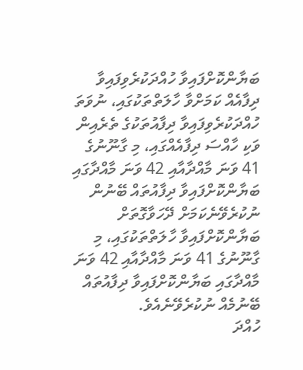ބަޔާންކޮށްފައިވާ ހުއްދަކުރެވިފައިވާ ދިފާއެއް ކަމަށްވާ ހާލަތްތަކުގައި، ނުވަތަ ހުއްދަކުރެވިފައިވާ ދިފާއުތަކުގެ ތެރެއިން ވަކި ހާއްސަ ދިފާއެއްގައި، މި ގާނޫނުގެ 41 ވަނަ މާއްދާއާއި 42 ވަނަ މާއްދާގައި ބަޔާންކޮށްފައިވާ ދިފާއުތައް ބޭނުން ނުކުރެވޭނެކަމަށް ދޭހަވާގޮތަށް ބަޔާންކޮށްފައިވާ ހާލަތްތަކުގައި، މި ގާނޫނުގެ 41 ވަނަ މާއްދާއާއި 42 ވަނަ މާއްދާގައި ބަޔާންކޮށްފައިވާ ދިފާއުތައް ބޭނުމެއް ނުކުރެވޭނެއެވެ.
ހުއްދަ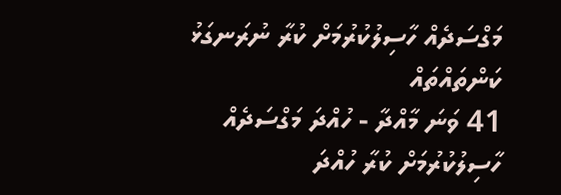މަގްސަދެއް ހާސިލުކުރުމަށް ކުރާ ނުރަނގަޅު ކަންތައްތައް
41 ވަނަ މާއްދާ - ހުއްދަ މަގްސަދެއް ހާސިލުކުރުމަށް ކުރާ ހުއްދަ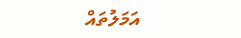އަމަލުތައް